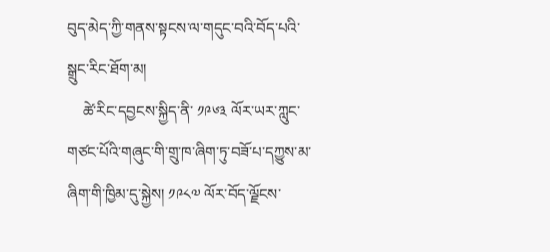བུད་མེད་ཀྱི་གནས་སྟངས་ལ་གདུང་བའི་བོད་པའི་སྒྲུང་རིང་ཐོག་མ།
    ཚེ་རིང་དབྱངས་སྐྱིད་ནི་ ༡༩༦༣ ལོར་ཡར་ཀླུང་གཙང་པོའི་གཞུང་གི་གྲུ་ཁ་ཞིག་ཏུ་བཟོ་པ་དཀྱུས་མ་ཞིག་གི་ཁྱིམ་དུ་སྐྱེས། ༡༩༨༧ ལོར་བོད་ལྗོངས་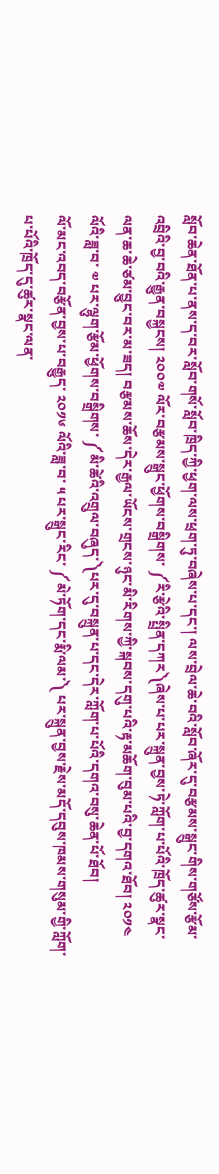སློབ་ཆེན་ཐོན་པ་ནས་ད་བར་སློབ་གསོ་སློབ་ཁྲིད་ཀྱི་ཕྱག་ལས་ཕྲག་ཏུ་བཞེས་པ་དང་། ལས་བྲེལ་ཆེ་བའི་སློབ་ཞོར་དུ་བརྩམས་སྒྲུང་གིས་གཙོས་རྩོམ་འབྲིའི་བྱ་བའི་རྒྱུན་བསྐྱངས། ༢༠༠༧ ལོར་བརྩམས་སྒྲུང་ཕྱོགས་བསྒྲིགས་ ༼རི་རྩེའི་སྤྲིན་དཀར༽ཞེས་པ་པར་སྐྲུན་བྱས་ཏེ་ཀློག་པ་པོའི་ཁྲོད་ཚུར་སྣང་ལན་ཆ་ཆེ་ཙམ་བྱུང་བར་མ་ཟད། བརྩམས་ཆོས་དེར་རྒྱལ་ཡོངས་གྲངས་ཉུང་མི་རིགས་ཀྱི་སྐབས་དགུ་པའི་རྟ་མཆོག་བུམ་པའི་བྱ་དགའ་ཐོབ། ༢༠༡༤ ལོའི་ཟླ་བ་ ༧ པར་ལྷུག་རྩོམ་ཕྱོགས་བསྒྲིགས་ ༼མི་ཚེའི་འགྲུལ་བཞུད་༽པར་དུ་བསྐྲུན་པ་དང་དེར་ཀློག་པ་པོའི་དགའ་བསུ་ཆེན་པོ་ཐོབ།
ལོ་མང་འབད་བརྩོན་བྱས་པ་བརྒྱུད་ ༢༠༡༦ ལོའི་ཟླ་བ་ ༥ པར་སྒྲུང་རིང་ ༼མེ་ཏོག་དང་རྨི་ལམ་༽ པར་སྐྲུན་བྱས་རྗེས་མདོ་དབུས་ཁམས་གསུམ་གྱི་ཀློག་པ་པོའི་ཁྲོད་དུ་ཚུར་སྣང་ལན་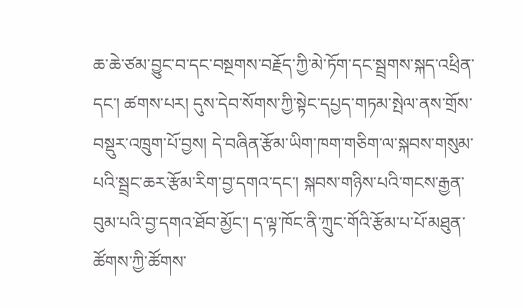ཆ་ཆེ་ཙམ་བྱུང་བ་དང་བསྔགས་བརྗོད་ཀྱི་མེ་ཏོག་དང་སྦྲགས་སྐད་འཕྲིན་དང་། ཚགས་པར། དུས་དེབ་སོགས་ཀྱི་སྟེང་དཔྱད་གཏམ་སྤེལ་ནས་གྲོས་བསྡུར་འཁྲུག་པོ་བྱས། དེ་བཞིན་རྩོམ་ཡིག་ཁག་གཅིག་ལ་སྐབས་གསུམ་པའི་སྦྲང་ཆར་རྩོམ་རིག་བྱ་དགའ་དང་། སྐབས་གཉིས་པའི་གངས་རྒྱན་བུམ་པའི་བྱ་དགའ་ཐོབ་མྱོང་། ད་ལྟ་ཁོང་ནི་ཀྲུང་གོའི་རྩོམ་པ་པོ་མཐུན་ཚོགས་ཀྱི་ཚོགས་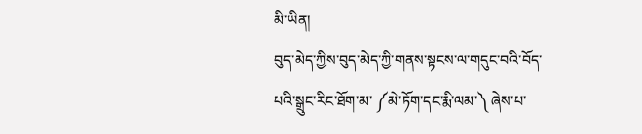མི་ཡིན།
བུད་མེད་ཀྱིས་བུད་མེད་ཀྱི་གནས་སྟངས་ལ་གདུང་བའི་བོད་པའི་སྒྲུང་རིང་ཐོག་མ་ ༼མེ་ཏོག་དང་རྨི་ལམ་༽ ཞེས་པ་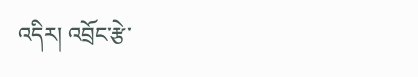འདིར། འབྲོང་རྩེ་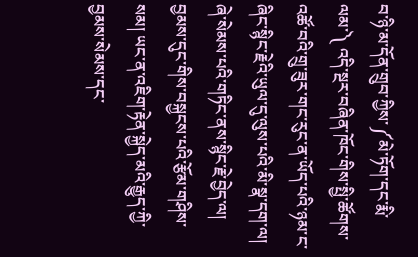བ་ཉི་མ་དོན་གྲུབ་ཀྱིས་༼མེ་ཏོག་དང་རྨི་ལམ་༽ འདི་སྔར་བཞིན་ཁོང་གིས་སྤྱི་ཚོགས་འཚོ་བའི་གྲུ་ཟུར་གང་རུང་ན་ཡོད་པའི་ཉམ་ང་ཞིང་སྙིང་རྗེའི་ཡུལ་དུ་ལུས་པའི་མི་སྣ་དག་ལ། ཞེ་སེམས་པའི་གཏིང་ནས་སྙིང་རྗེ་བྱེད་ལ། བྱམས་དུང་གིས་བསྐྱངས་པའི་རྩོམ་གཤིས་སམ། ཡང་ན་འཇིག་རྟེན་སྐྱེད་མའི་རྒྱུད་ཀྱི་བྱམས་སེམས་དང་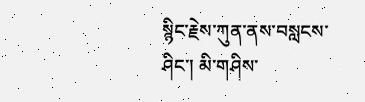སྙིང་རྗེས་ཀུན་ནས་བསླངས་ཤིང་། མི་གཤིས་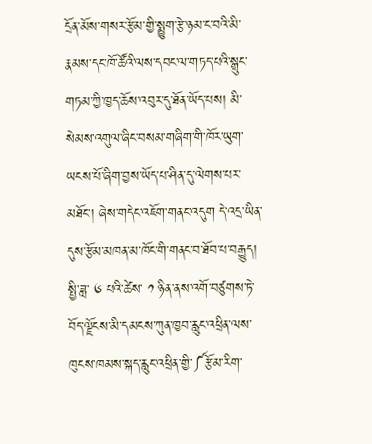དྲོན་མོས་གསར་རྩོམ་གྱི་སྨྱུག་རྩེ་ཉམ་ང་བའི་མི་རྣམས་དང་ཁོ་ཚོའི་ལས་དབང་ལ་གཏད་པའི་སྒྲུང་གཏམ་ཀྱི་ཁྱད་ཆོས་འབུར་དུ་ཐོན་ཡོད་པས། མི་སེམས་འགུལ་ཞིང་བསམ་གཞིག་གི་ཁོར་ཡུག་ཡངས་པོ་ཞིག་བྱས་ཡོད་པ་ཤིན་དུ་ལེགས་པར་མཐོང་། ཞེས་གདེང་འཇོག་གནང་འདུག དེ་འདྲ་ཡིན་དུས་རྩོམ་མཁན་མ་ཁོང་གི་གནང་བ་ཐོབ་པ་བརྒྱུད། སྤྱི་ཟླ་ ༦ པའི་ཚེས་ ༡ ཉིན་ནས་འགོ་བཙུགས་ཏེ་བོད་ལྗོངས་མི་དམངས་ཀུན་ཁྱབ་རླུང་འཕྲིན་ལས་ཁུངས་ཁམས་སྐད་རླུང་འཕྲིན་གྱི་༼རྩོམ་རིག་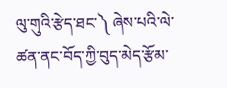ལུ་གུའི་རྩེད་ཐང་༽ ཞེས་པའི་ལེ་ཚན་ནང་བོད་ཀྱི་བུད་མེད་རྩོམ་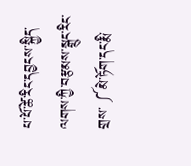པ་པོ་ཚེ་རིང་དབྱངས་སྐྱིད་ལགས་ཀྱི་བརྩམས་སྒྲུང་རིང་གྲས་ ༼མེ་ཏོག་དང་རྨི་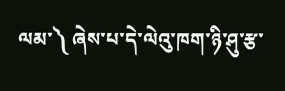ལམ་༽ ཞེས་པ་དེ་ལེའུ་ཁག་ཉི་ཤུ་རྩ་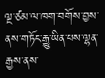ལྔ་ཙམ་ལ་ཁག་བགོས་བྱས་ནས་གཏོང་རྒྱུ་ཡིན་པས་ལྷན་རྒྱས་ནས་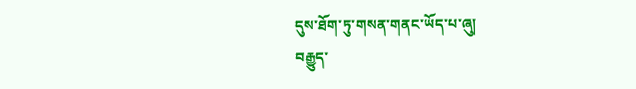དུས་ཐོག་ཏུ་གསན་གནང་ཡོད་པ་ཞུ།
བརྒྱུད་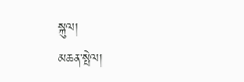སྐུལ།
མཆན་སྤེལ།